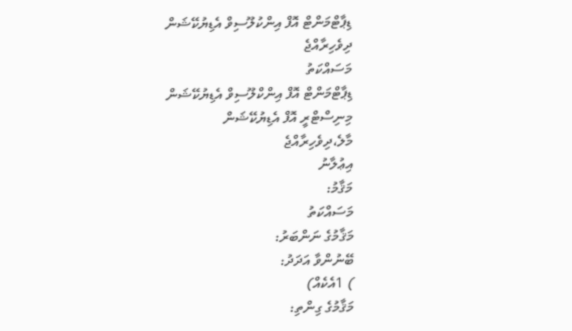ޑިޕާޓްމަންޓް އޮފް އިންކުލޫސިވް އެޑިޔުކޭޝަން
ދިވެހިރާއްޖެ
މަސައްކަތު
ޑިޕާޓްމަންޓް އޮފް އިންކްލޫސިވް އެޑިޔުކޭޝަން
މިނިސްޓްރީ އޮފް އެޑިޔުކޭޝަން
މާލެ،ދިވެހިރާއްޖެ
އިޢުލާނު
މަޤާމު:
މަސައްކަތު
މަޤާމުގެ ނަންބަރު:
ބޭނުންވާ އަދަދު:
) 1އެކެއް)
މަޤާމުގެ ގިންތި: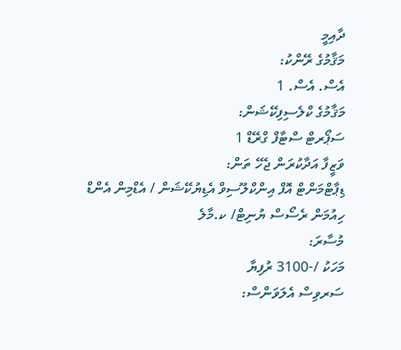ދާއިމީ
މަޤާމުގެ ރޭންކު:
އެސް. އެސް. 1
މަޤާމުގެ ކްލެސިފިކޭޝަން:
ސަޕޯރޓް ސްޓާފް ގްރޭޑް 1
ވަޒީފާ އަދާކުރަން ޖެހޭ ތަން:
ޑިޕާޓްމަންޓް އޮފް އިންކްލޫސިވް އެޑިޔުކޭޝަން / އެޑްމިން އެންޑް ހިއުމަން ރެސޯސް ޔުނިޓް/ ކ.މާލެ
މުސާރަ:
މަހަކު /-3100 ރުފިޔާ
ސަރވިސް އެލަވަންސް: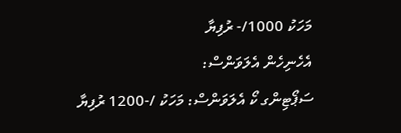މަހަކު 1000/- ރުފިޔާ
އެހެނިހެން އެލަވަންސް:
ސަޕޯޓިންގ ކޯ އެލަވަންސް: މަހަކު /-1200 ރުފިޔާ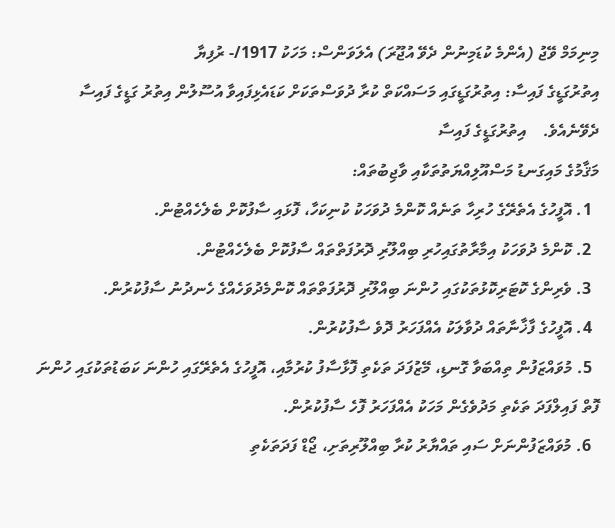މިނިމަމް ވޭޖު (އެންމެ ކުޑަމިނުން ދެވޭ އުޖޫރަ) އެލަވަންސް: މަހަކު 1917/- ރުފިޔާ
އިތުރުގަޑީގެ ފައިސާ: އިތުރުގަޑީގައި މަސައްކަތް ކުރާ ދުވަސްތަކަށް ކަޑައެޅިފައިވާ އުސޫލުން އިތުރު ގަޑީގެ ފައިސާ ދެވޭނެއެވެ.    އިތުރުގަޑީގެ ފައިސާ
މަޤާމުގެ މައިގަނޑު މަސްއޫލިއްޔަތުތަކާއި ވާޖިބުތައް:
  1. އޮފީހުގެ އެތެރޭގެ ހުރިހާ ތަނެއް ކޮންމެ ދުވަހަކު ކުނިކަހާ، ފޮޅައި ސާފުކޮށް ބެލެހެއްޓުން.
  2. ކޮންމެ ދުވަހަކު އިމާރާތުގައިހުރި ބިއްލޫރި ދޮރުފަތްތައް ސާފުކޮށް ބެލެހެއްޓުން.
  3. ވެރިންގެ ކޮޓަރިކޮޅުތަކުގައި ހުންނަ ބިއްލޫރި ދޮރުފަތްތައް ކޮންމެދުވަހެއްގެ ހެނދުނު ސާފުކުރުން.
  4. އޮފީހުގެ ފާޚާނާތައް ދުވާލަކު އެއްފަހަރު ދޮވެ ސާފުކުރުން.
  5. މުވައްޒަފުން ތިއްބަވާ ގޮނޑި، މޭޒުފަދަ ތަކެތި ފޮޅާސާފު ކުރުމާއި، އޮފީހުގެ އެތެރޭގައި ހުންނަ ކަބަޑުތަކުގައި ހުންނަ ފޮތް ފައިލްފަދަ ތަކެތި މަދުވެގެން މަހަކު އެއްފަހަރު ފޮހެ ސާފުކުރުން.
  6. މުވައްޒަފުންނަށް ސައި ތައްޔާރު ކުރާ ބިއްލޫރިތަށި، ޖޯޑް ފަދަތަކެތި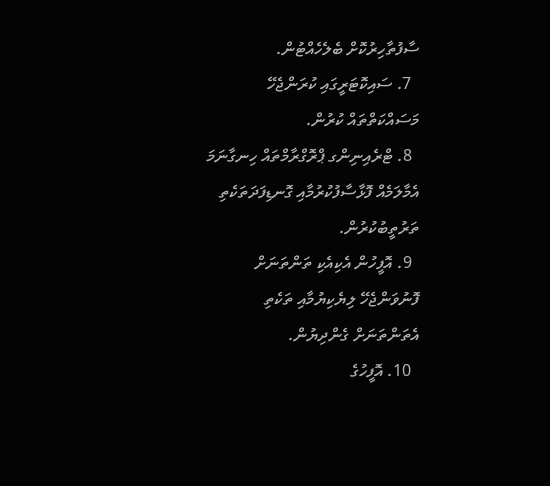ސާފުތާހިރުކޮށް ބެލެހެއްޓުން.
  7. ސައިކޮޓަރީގައި ކުރަންޖެހޭ މަސައްކަތްތައް ކުރުން.
  8. ޓްރެއިނިންގ ޕްރޮގްރާމްތައް ހިނގާނަމަ އެމާލަމެއް ފޮޅާސާފުކުރުމާއި ގޮނޑިފަދަތަކެތި ތަރުތީބުކުރުން.
  9. އޮފީހުން އެކިއެކި ތަންތަނަށް ފޮނުވަންޖެހޭ ލިޔެކިޔުމާއި ތަކެތި އެތަންތަނަށް ގެންދިޔުން.
  10. އޮފީހުގެ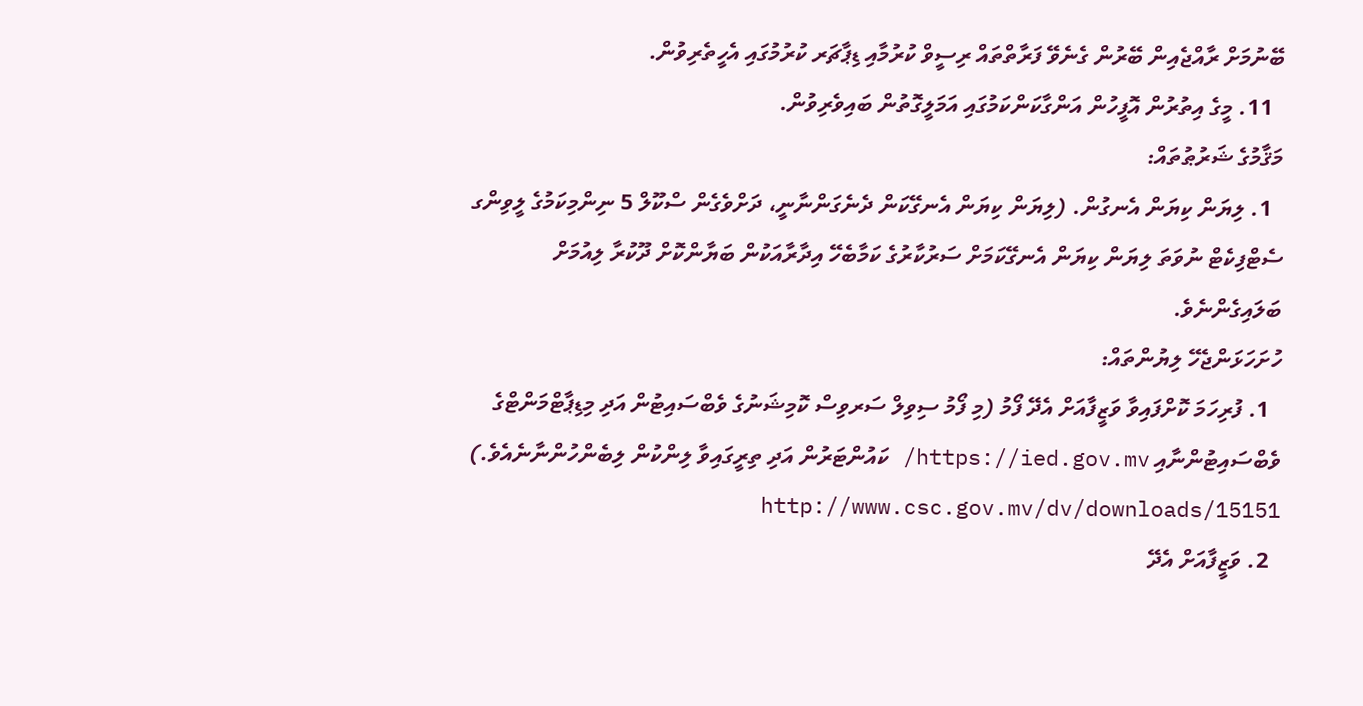ބޭނުމަށް ރާއްޖެއިން ބޭރުން ގެނެވޭ ފަރާތްތައް ރިސީވް ކުރުމާއި ޑިޕާޗަރ ކުރުމުގައި އެހީތެރިވުން.
  11. މީގެ އިތުރުން އޮފީހުން އަންގާކަންކަމުގައި އަމަލީގޮތުން ބައިވެރިވުން.
މަޤާމުގެ ޝަރުޠުތައް:
  1. ލިޔަން ކިޔަން އެނގުން. (ލިޔަން ކިޔަން އެނގޭކަން ދެނެގަންނާނީ، ދަށްވެގެން ސްކޫލް 5 ނިންމިކަމުގެ ލީވިންގ ސެޓްފިކެޓް ނުވަތަ ލިޔަން ކިޔަން އެނގޭކަމަށް ސަރުކާރުގެ ކަމާބެހޭ އިދާރާއަކުން ބަޔާންކޮށް ދޫކުރާ ލިއުމަށް ބަލައިގެންނެވެ.
ހުށަހަޅަންޖެހޭ ލިޔުންތައް:
  1. ފުރިހަމަ ކޮށްފައިވާ ވަޒީފާއަށް އެދޭ ފޯމު (މި ފޯމު ސިވިލް ސަރވިސް ކޮމިޝަނުގެ ވެބްސައިޓުން އަދި މިޑިޕާޓްމަންޓްގެ ވެބްސައިޓުންނާއި https://ied.gov.mv/ ކައުންޓަރުން އަދި ތިރީގައިވާ ލިންކުން ލިބެންހުންނާނެއެވެ.) http://www.csc.gov.mv/dv/downloads/15151
  2. ވަޒީފާއަށް އެދޭ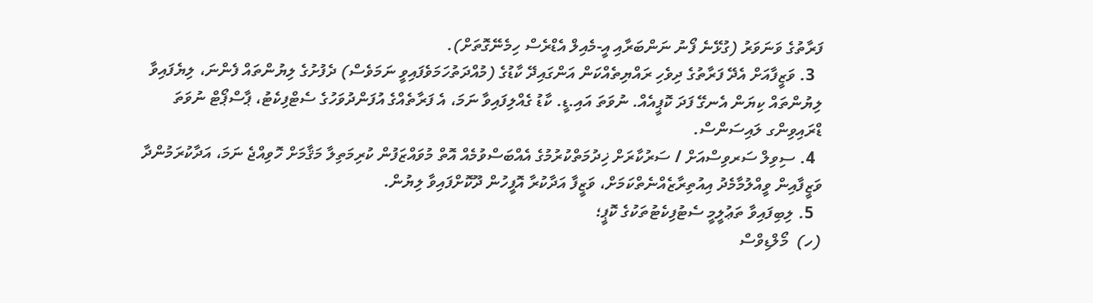ފަރާތުގެ ވަނަވަރު (ގުޅޭނެ ފޯނު ނަންބަރާއި އީ-މެއިލް އެޑްރެސް ހިމެނޭގޮތަށް).
  3. ވަޒީފާއަށް އެދޭ ފަރާތުގެ ދިވެހި ރައްޔިތެއްކަން އަންގައިދޭ ކާޑުގެ (މުއްދަތުހަމަވެފައިވީ ނަމަވެސް) ދެފުށުގެ ލިޔުންތައް ފެންނަ، ލިޔެފައިވާ ލިޔުންތައް ކިޔަން އެނގޭ ފަދަ ކޮޕީއެއް. ނުވަތަ އައި.ޑީ. ކާޑު ގެއްލިފައިވާ ނަމަ، އެ ފަރާތެއްގެ އުފަންދުވަހުގެ ސެޓްފިކެޓު، ޕާސްޕޯޓް ނުވަތަ ޑްރައިވިންގ ލައިސަންސް.
  4. ސިވިލް ސަރވިސްއަށް / ސަރުކާރަށް ޚިދުމަތްކުރުމުގެ އެއްބަސްވުމެއް އޮތް މުވައްޒަފުން ކުރިމަތިލާ މަޤާމަށް ހޮވިއްޖެ ނަމަ، އަދާކުރަމުންދާ ވަޒީފާއިން ވީއްލުމާމެދު އިއުތިރާޒެއްނެތްކަމަށް، ވަޒީފާ އަދާކުރާ އޮފީހުން ދޫކޮށްފައިވާ ލިޔުން.
  5. ލިބިފައިވާ ތަޢުލީމީ ސެޓުފިކެޓުތަކުގެ ކޮޕީ؛
(ހ)  މޯލްޑިވްސް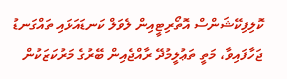ކޮލިފިކޭޝަންސް އޮތޯރިޓީއިން ލެވަލް ކަނޑައަޅައި ތައްގަނޑު ޖަހާފައިވާ، މަތީ ތަޢުލީމުދޭ ރާއްޖެއިން ބޭރުގެ މަރުކަޒަކުން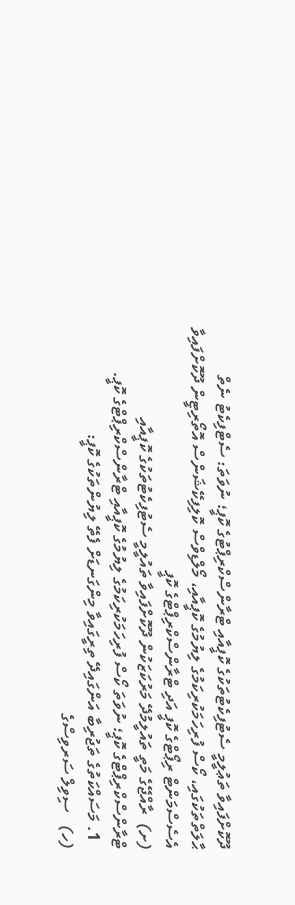ދޫކޮށްފައިވާ ތަޢުލީމީ ސެޓުފިކެޓުތަކުގެ ކޮޕީއާއި ޓްރާންސްކްރިޕްޓުގެ ކޮޕީ؛ ނުވަތަ: ސެޓްފިކެޓު ނެތް ޙާލަތްތަކުގައި، ކޯސް ފުރިހަމަކުރިކަމުގެ ލިޔުމުގެ ކޮޕީއާއި، މޯލްޑިވްސް ކޮލިފިކޭޝަންސް އޮތޯރިޓީން ދޫކޮށްފައިވާ އެސެސްމަންޓް ރިޕޯޓްގެ ކޮޕީ އަދި ޓްރާންސްކްރިޕްޓްގެ ކޮޕީ
(ށ)  ރާއްޖޭގެ މަތީ ތައުލީމުދޭ މަރުކަޒަކުން ދޫކޮށްފައިވާ ތައުލީމީ ސެޓުފިކެޓުތަކުގެ ކޮޕީއާއި ޓްރާންސްކްރިޕްޓްގެ ކޮޕީ؛ ނުވަތަ ކޯސް ފުރިހަމަކުރިކަމުގެ ލިޔުމުގެ ކޮޕީއާއި ޓްރާންސްކްރިޕްޓްގެ ކޮޕީ.
  1. މަސައްކަތުގެ ތަޖުރިބާ އަންގައިދޭ ތިރީގައިވާ މިންގަނޑަށް ފެތޭ ލިޔުންތަކުގެ ކޮޕީ:
(ހ)   ސިވިލް ސަރވިސްގެ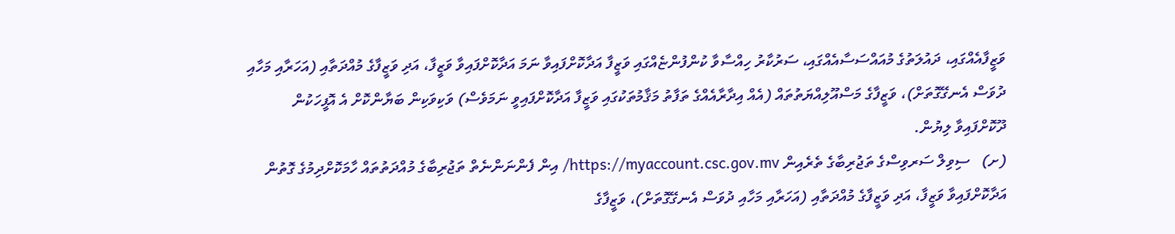ވަޒީފާއެއްގައި، ދައުލަތުގެ މުއައްސަސާއެއްގައި، ސަރުކާރު ހިއްސާވާ ކުންފުންޏެއްގައި ވަޒީފާ އަދާކޮށްފައިވާ ނަމަ އަދާކޮށްފައިވާ ވަޒީފާ، އަދި ވަޒީފާގެ މުއްދަތާއި (އަހަރާއި މަހާއި ދުވަސް އެނގޭގޮތަށް)، ވަޒީފާގެ މަސްއޫލިއްޔަތުތައް (އެއް އިދާރާއެއްގެ ތަފާތު މަޤާމުތަކުގައި ވަޒީފާ އަދާކޮށްފައިވީ ނަމަވެސް) ވަކިވަކިން ބަޔާންކޮށް އެ އޮފީހަކުން ދޫކޮށްފައިވާ ލިޔުން.
(ށ)   ސިވިލް ސަރވިސްގެ ތަޖުރިބާގެ ތެރެއިން https://myaccount.csc.gov.mv/ އިން ފެންނަންނެތް ތަޖުރިބާގެ މުއްދަތުތައް ހާމަކޮށްދިމުގެ ގޮތުން އަދާކޮށްފައިވާ ވަޒީފާ، އަދި ވަޒީފާގެ މުއްދަތާއި (އަހަރާއި މަހާއި ދުވަސް އެނގޭގޮތަށް)، ވަޒީފާގެ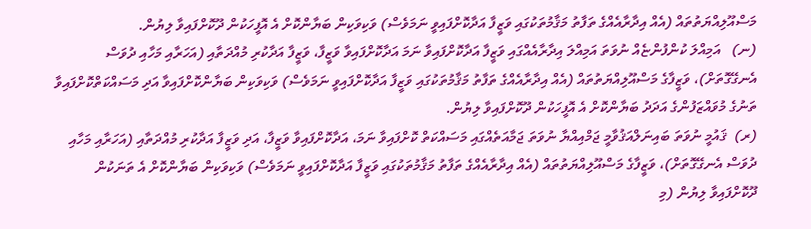މަސްއޫލިއްޔަތުތައް (އެއް އިދާރާއެއްގެ ތަފާތު މަޤާމުތަކުގައި ވަޒީފާ އަދާކޮށްފައިވީ ނަމަވެސް) ވަކިވަކިން ބަޔާންކޮށް އެ އޮފީހަކުން ދޫކޮށްފައިވާ ލިޔުން.
(ނ)   އަމިއްލަ ކުންފުންޏެއް ނުވަތަ އަމިއްލަ އިދާރާއެއްގައި ވަޒީފާ އަދާކޮށްފައިވާ ނަމަ އަދާކޮށްފައިވާ ވަޒީފާ، ވަޒީފާ އަދާކުރި މުއްދަތާއި (އަހަރާއި މަހާއި ދުވަސް އެނގޭގޮތަށް)، ވަޒީފާގެ މަސްއޫލިއްޔަތުތައް (އެއް އިދާރާއެއްގެ ތަފާތު މަޤާމުތަކުގައި ވަޒީފާ އަދާކޮށްފައިވީ ނަމަވެސް) ވަކިވަކިން ބަޔާންކޮށްފައިވާ އަދި މަސައްކަތްކޮށްފައިވާ ތަނުގެ މުވައްޒަފުންގެ އަދަދު ބަޔާންކޮށް އެ އޮފީހަކުން ދޫކޮށްފައިވާ ލިޔުން.
(ރ)  ޤައުމީ ނުވަތަ ބައިނަލްއަޤުވާމީ ޖަމްއިއްޔާ ނުވަތަ ޖަމާއަތެއްގައި މަސައްކަތް ކޮށްފައިވާ ނަމަ، އަދާކޮށްފައިވާ ވަޒީފާ، އަދި ވަޒީފާ އަދާކުރި މުއްދަތާއި (އަހަރާއި މަހާއި ދުވަސް އެނގޭގޮތަށް)، ވަޒީފާގެ މަސްއޫލިއްޔަތުތައް (އެއް އިދާރާއެއްގެ ތަފާތު މަޤާމުތަކުގައި ވަޒީފާ އަދާކޮށްފައިވީ ނަމަވެސް) ވަކިވަކިން ބަޔާންކޮށް އެ ތަނަކުން ދޫކޮށްފައިވާ ލިޔުން (މި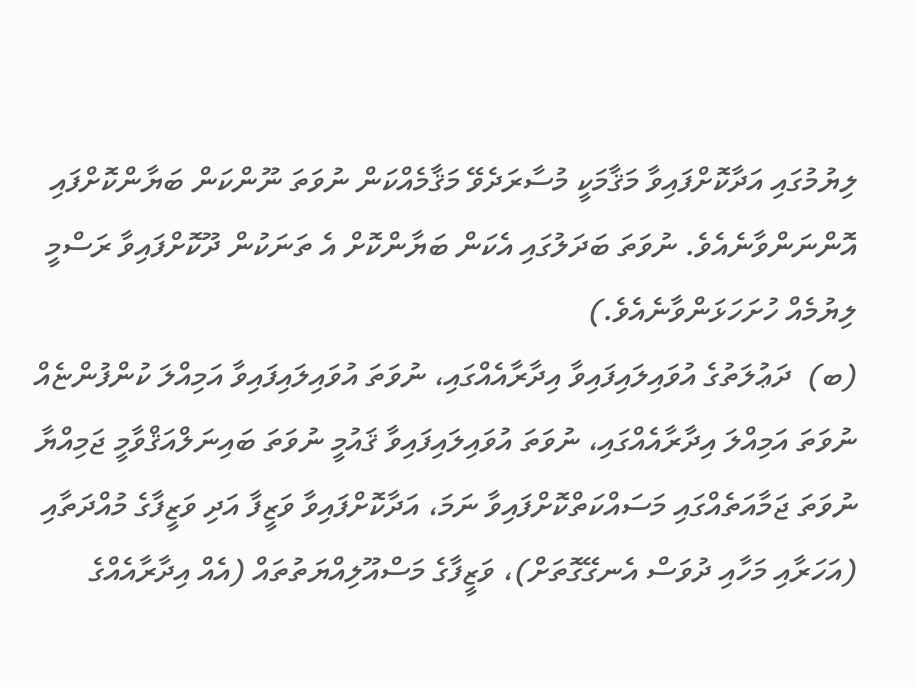ލިޔުމުގައި އަދާކޮށްފައިވާ މަޤާމަކީ މުސާރަދެވޭ މަޤާމެއްކަން ނުވަތަ ނޫންކަން ބަޔާންކޮށްފައި އޮންނަންވާނެއެވެ. ނުވަތަ ބަދަލުގައި އެކަން ބަޔާންކޮށް އެ ތަނަކުން ދޫކޮށްފައިވާ ރަސްމީ ލިޔުމެއް ހުށަހަޅަންވާނެއެވެ.)
(ބ)  ދަޢުލަތުގެ އުވައިލައިފައިވާ އިދާރާއެއްގައި، ނުވަތަ އުވައިލައިފައިވާ އަމިއްލަ ކުންފުންޏެއް ނުވަތަ އަމިއްލަ އިދާރާއެއްގައި، ނުވަތަ އުވައިލައިފައިވާ ޤައުމީ ނުވަތަ ބައިނަލްއަޤްވާމީ ޖަމިއްޔާ ނުވަތަ ޖަމާއަތެއްގައި މަސައްކަތްކޮށްފައިވާ ނަމަ، އަދާކޮށްފައިވާ ވަޒީފާ އަދި ވަޒީފާގެ މުއްދަތާއި (އަހަރާއި މަހާއި ދުވަސް އެނގޭގޮތަށް)، ވަޒީފާގެ މަސްއޫލިއްޔަތުތައް (އެއް އިދާރާއެއްގެ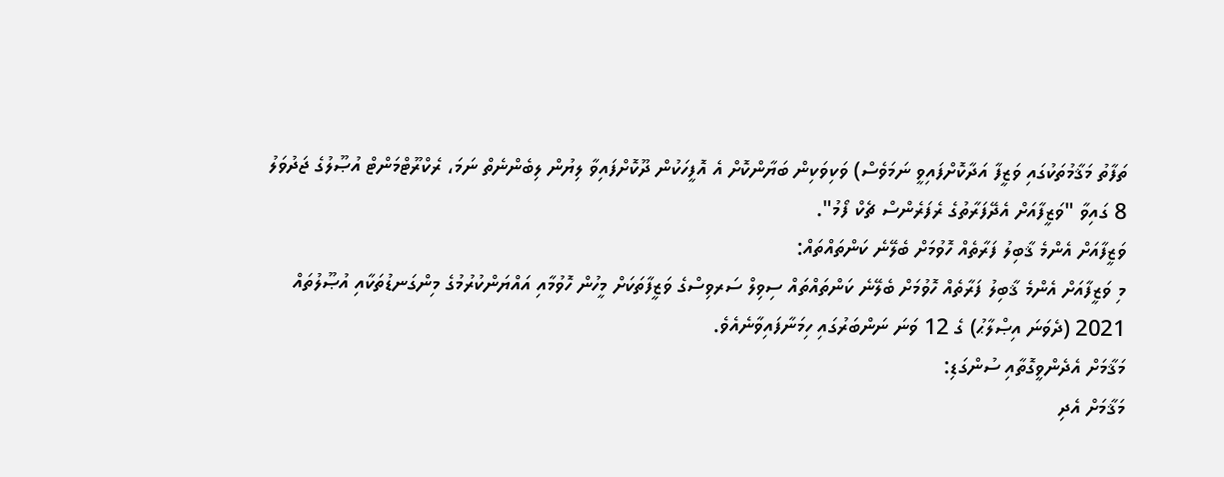ތަފާތު މަޤާމުތަކުގައި ވަޒީފާ އަދާކޮށްފައިވީ ނަމަވެސް) ވަކިވަކިން ބަޔާންކޮށް އެ އޮފީހަކުން ދޫކޮށްފައިވާ ލިޔުން ލިބެންނެތް ނަމަ، ރެކްރޫޓްމަންޓް އުޞޫލުގެ ޖަދުވަލު 8 ގައިވާ "ވަޒީފާއަށް އެދޭފަރާތުގެ ރެފަރެންސް ޗެކް ފޯމު".
ވަޒީފާއަށް އެންމެ ޤާބިލު ފަރާތެއް ހޮވުމަށް ބެލޭނެ ކަންތައްތައް:
މި ވަޒީފާއަށް އެންމެ ޤާބިލު ފަރާތެއް ހޮވުމަށް ބެލޭނެ ކަންތައްތައް ސިވިލް ސަރވިސްގެ ވަޒީފާތަކަށް މީހުން ހޮވުމާއި އައްޔަންކުރުމުގެ މިންގަނޑުތަކާއި އުޞޫލުތައް 2021 (ދެވަނަ އިޞްލާޙު) ގެ 12 ވަނަ ނަންބަރުގައި ހިމަނާފައިވާނެއެވެ.
މަޤާމަށް އެދެންވީގޮތާއި ސުންގަޑި:
މަޤާމަށް އެދި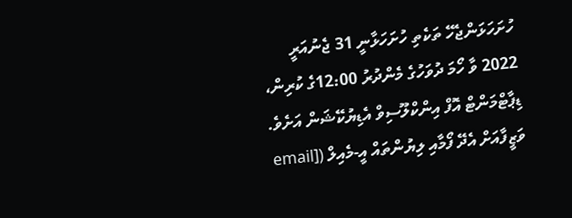ހުށަހަޅަންޖެހޭ ތަކެތި ހުށަހަޅާނީ 31 ޖެނުއަރީ 2022 ވާ ހޯމަ ދުވަހުގެ މެންދުރު 12:00ގެ ކުރިން، ޑިޕާޓްމަންޓް އޮފް އިންކްލޫސިވް އެޑިޔުކޭޝަން އަށެވެ. ވަޒީފާއަށް އެދޭ ފޯމާއި ލިޔުންތައް އީ-މެއިލް ([email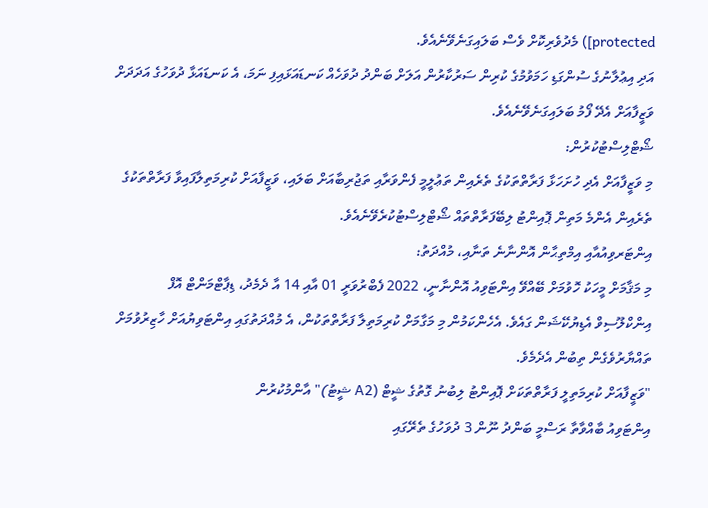protected]) މެދުވެރިކޮށް ވެސް ބަލައިގަނެވޭނެއެވެ.
އަދި އިޢުލާނުގެ ސުންގަޑި ހަމަވުމުގެ ކުރިން ސަރުކާރުން އަލަށް ބަންދު ދުވަހެއް ކަނޑައަޅައިފި ނަމަ، އެ ކަނޑައަޅާ ދުވަހުގެ އަދަދަށް ވަޒީފާއަށް އެދޭ ފޯމު ބަލައިގަނެވޭނެއެވެ.
ޝޯޓްލިސްޓުކުރުން:
މި ވަޒީފާއަށް އެދި ހުށަހަޅާ ފަރާތްތަކުގެ ތެރެއިން ތަޢުލީމީ ފެންވަރާއި ތަޖުރިބާއަށް ބަލައި، ވަޒީފާއަށް ކުރިމަތިލާފައިވާ ފަރާތްތަކުގެ ތެރެއިން އެންމެ މަތިން ޕޮއިންޓު ލިބޭފަރާތްތައް ޝޯޓްލިސްޓުކުރެވޭނެއެވެ.
އިންޓަރވިއުއާއި އިމްތިޙާން އޮންނާނެ ތަނާއި، މުއްދަތު:
މި މަޤާމަށް މީހަކު ހޮވުމަށް ބޭއްވޭ އިންޓަވިއު އޮންނާނީ، 2022 ފެބްރުވަރީ 01 އާއި 14 އާ ދެމެދު، ޑިޕާޓްމަންޓް އޮފް އިންކްލޫސިވް އެޑިޔުކޭޝަން ގައެވެ. އެހެންކަމުން މި މަގާމަށް ކުރިމަތިލާ ފަރާތްތަކުން، އެ މުއްދަތުގައި އިންޓަވިޔުއަށް ހާޒިރުވުމަށް ތައްޔާރުވެގެން ތިބުން އެދެމެވެ.
"ވަޒީފާއަށް ކުރިމަތިލީ ފަރާތްތަކަށް ޕޮއިންޓު ލިބުނު ގޮތުގެ ޝީޓް (A2 ޝީޓު)" އާންމުކުރުން
އިންޓަވިއު ބާއްވާތާ ރަސްމީ ބަންދު ނޫން 3 ދުވަހުގެ ތެރޭގައި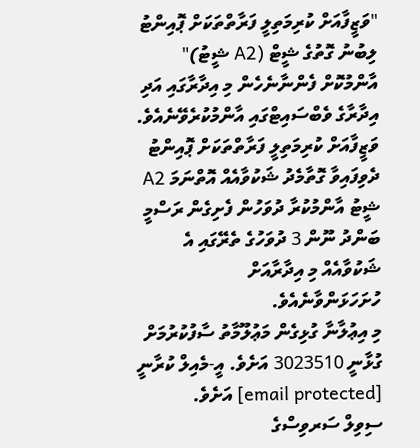"ވަޒީފާއަށް ކުރިމަތިލީ ފަރާތްތަކަށް ޕޮއިންޓު ލިބުނު ގޮތުގެ ޝީޓް (A2 ޝީޓު)" އާންމުކޮށް ފެންނާނެހެން މި އިދާރާގައި އަދި އިދާރާގެ ވެބްސައިޓްގައި އާންމުކުރެވޭނެއެވެ. ވަޒީފާއަށް ކުރިމަތިލީ ފަރާތްތަކަށް ޕޮއިންޓު ދެވިފައިވާ ގޮތާމެދު ޝަކުވާއެއް އޮތްނަމަ A2 ޝީޓު އާންމުކުރާ ދުވަހުން ފެށިގެން ރަސްމީ ބަންދު ނޫން 3 ދުވަހުގެ ތެރޭގައި އެ ޝަކުވާއެއް މި އިދާރާއަށް ހުށަހަޅަންވާނެއެވެ.
މި އިޢުލާނާ ގުޅިގެން މަޢުލޫމާތު ސާފުކުރުމަށް ގުޅާނީ 3023510 އަށެވެ. އީ-މެއިލް ކުރާނީ [email protected] އަށެވެ.
ސިވިލް ސަރވިސްގެ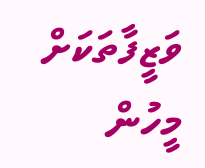ވަޒީފާތަކަށް މީހުން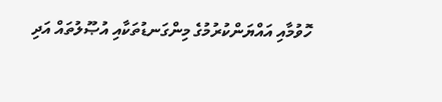ހޮވުމާއި އައްޔަންކުރުމުގެ މިންގަނޑުތަކާއި އުޞޫލުތައް އަދި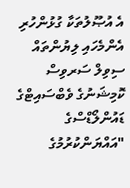އެ އުޞޫލުތަކާ ގުޅުންހުރި އެންމެހައި ލިޔުންތައް ސިވިލް ސަރވިސް ކޮމިޝަނުގެ ވެބްސައިޓްގެ ޑައުންލޯޑްސްގެ "އައްޔަންކުރުމުގެ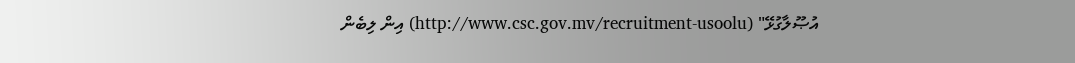އުޞޫލާގުޅޭ" (http://www.csc.gov.mv/recruitment-usoolu) އިން ލިބެން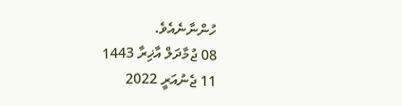ހުންނާނެއެވެ.
08 ޖުމާދަލް އާޚިރާ 1443
11 ޖެނުއަރީ 2022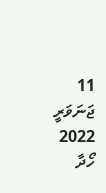11 ޖަނަވަރީ 2022
ހޯދާ